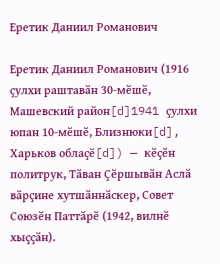Еретик Даниил Романович

Еретик Даниил Романович (1916 ҫулхи раштавӑн 30-мӗшӗ, Машевский район[d]1941 ҫулхи юпан 10-мӗшӗ, Близнюки[d], Харьков облаҫӗ[d]) — кӗҫӗн политрук, Тӑван Ҫӗршывӑн Аслӑ вӑрҫине хутшӑннӑскер, Совет Союзӗн Паттӑрӗ (1942, вилнӗ хыҫҫӑн).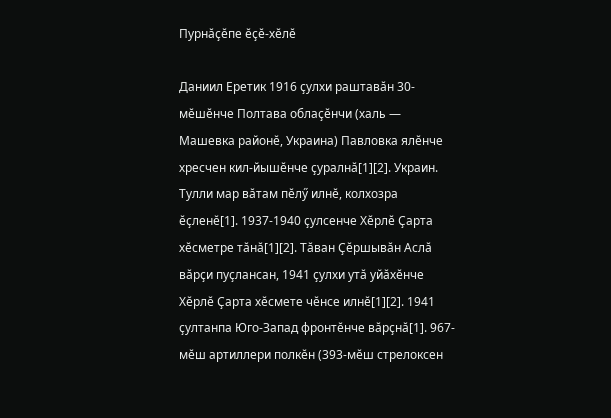Пурнӑҫӗпе ӗҫӗ-хӗлӗ

Даниил Еретик 1916 ҫулхи раштавӑн 30-мӗшӗнче Полтава облаҫӗнчи (халь — Машевка районӗ, Украина) Павловка ялӗнче хресчен кил-йышӗнче ҫуралнӑ[1][2]. Украин. Тулли мар вӑтам пӗлӳ илнӗ, колхозра ӗҫленӗ[1]. 1937-1940 ҫулсенче Хӗрлӗ Ҫарта хӗсметре тӑнӑ[1][2]. Тӑван Ҫӗршывӑн Аслӑ вӑрҫи пуҫлансан, 1941 ҫулхи утӑ уйӑхӗнче Хӗрлӗ Ҫарта хӗсмете чӗнсе илнӗ[1][2]. 1941 ҫултанпа Юго-Запад фронтӗнче вӑрҫнӑ[1]. 967-мӗш артиллери полкӗн (393-мӗш стрелоксен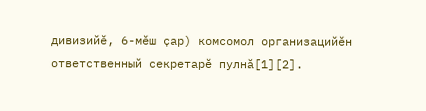дивизийӗ, 6-мӗш ҫар) комсомол организацийӗн ответственный секретарӗ пулнӑ[1][2].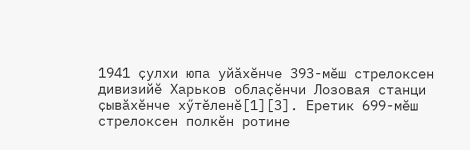1941 ҫулхи юпа уйӑхӗнче 393-мӗш стрелоксен дивизийӗ Харьков облаҫӗнчи Лозовая станци ҫывӑхӗнче хӳтӗленӗ[1][3]. Еретик 699-мӗш стрелоксен полкӗн ротине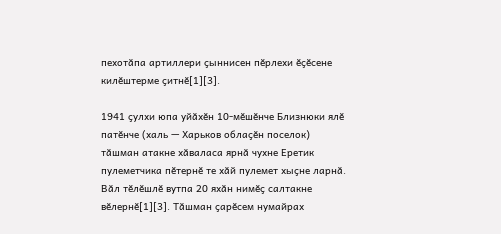пехотӑпа артиллери ҫыннисен пӗрлехи ӗҫӗсене килӗштерме ҫитнӗ[1][3].

1941 ҫулхи юпа уйӑхӗн 10-мӗшӗнче Близнюки ялӗ патӗнче (халь — Харьков облаҫӗн поселок) тӑшман атакне хӑваласа ярнӑ чухне Еретик пулеметчика пӗтернӗ те хӑй пулемет хыҫне ларнӑ. Вӑл тӗлӗшлӗ вутпа 20 яхӑн нимӗҫ салтакне вӗлернӗ[1][3]. Тӑшман ҫарӗсем нумайрах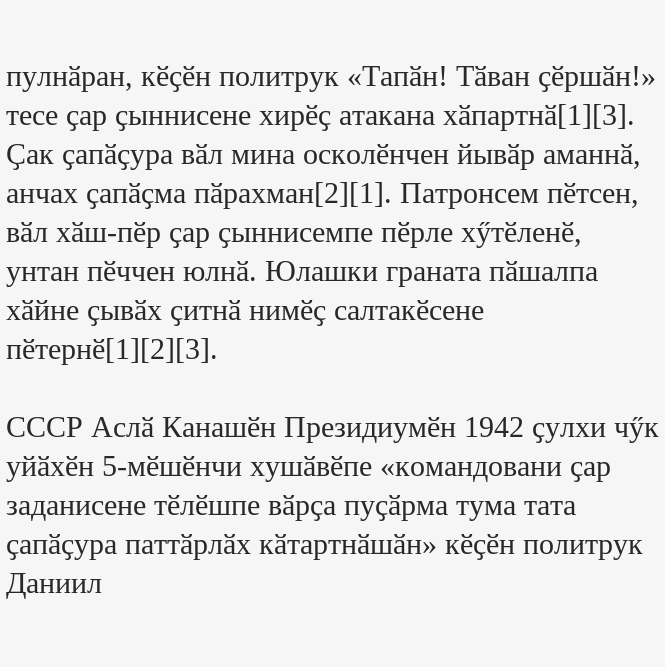пулнӑран, кӗҫӗн политрук «Тапӑн! Тӑван ҫӗршӑн!» тесе ҫар ҫыннисене хирӗҫ атакана хӑпартнӑ[1][3]. Ҫак ҫапӑҫура вӑл мина осколӗнчен йывӑр аманнӑ, анчах ҫапӑҫма пӑрахман[2][1]. Патронсем пӗтсен, вӑл хӑш-пӗр ҫар ҫыннисемпе пӗрле хӳтӗленӗ, унтан пӗччен юлнӑ. Юлашки граната пӑшалпа хӑйне ҫывӑх ҫитнӑ нимӗҫ салтакӗсене пӗтернӗ[1][2][3].

СССР Аслӑ Канашӗн Президиумӗн 1942 ҫулхи чӳк уйӑхӗн 5-мӗшӗнчи хушӑвӗпе «командовани ҫар заданисене тӗлӗшпе вӑрҫа пуҫӑрма тума тата ҫапӑҫура паттӑрлӑх кӑтартнӑшӑн» кӗҫӗн политрук Даниил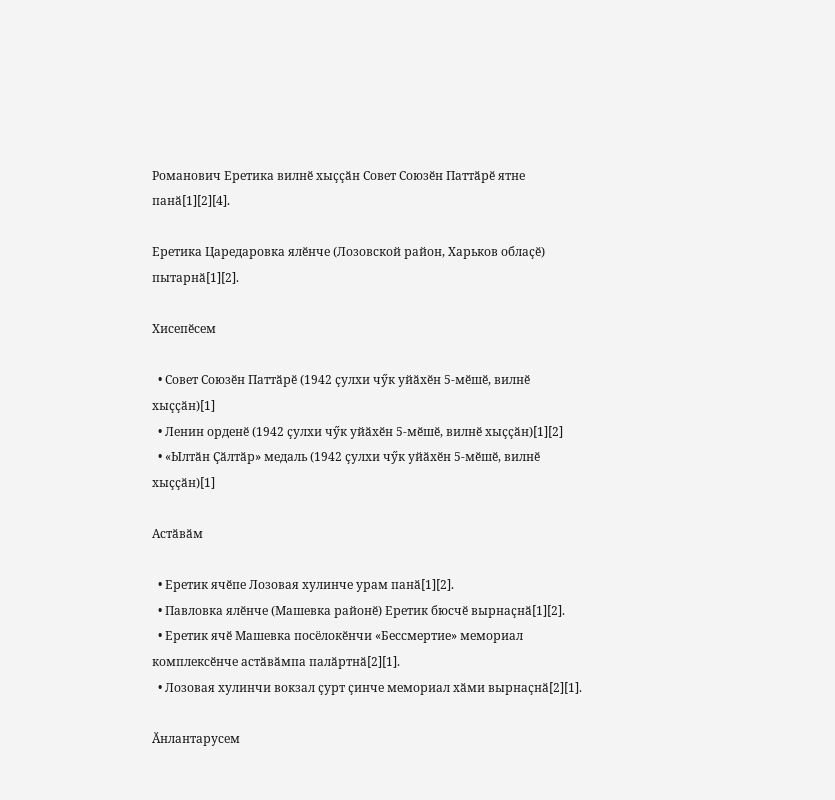Романович Еретика вилнӗ хыҫҫӑн Совет Союзӗн Паттӑрӗ ятне панӑ[1][2][4].

Еретика Царедаровка ялӗнче (Лозовской район, Харьков облаҫӗ) пытарнӑ[1][2].

Хисепӗсем

  • Совет Союзӗн Паттӑрӗ (1942 ҫулхи чӳк уйӑхӗн 5-мӗшӗ, вилнӗ хыҫҫӑн)[1]
  • Ленин орденӗ (1942 ҫулхи чӳк уйӑхӗн 5-мӗшӗ, вилнӗ хыҫҫӑн)[1][2]
  • «Ылтӑн Ҫӑлтӑр» медаль (1942 ҫулхи чӳк уйӑхӗн 5-мӗшӗ, вилнӗ хыҫҫӑн)[1]

Астӑвӑм

  • Еретик ячӗпе Лозовая хулинче урам панӑ[1][2].
  • Павловка ялӗнче (Машевка районӗ) Еретик бюсчӗ вырнаҫнӑ[1][2].
  • Еретик ячӗ Машевка посёлокӗнчи «Бессмертие» мемориал комплексӗнче астӑвӑмпа палӑртнӑ[2][1].
  • Лозовая хулинчи вокзал ҫурт ҫинче мемориал хӑми вырнаҫнӑ[2][1].

Ӑнлантарусем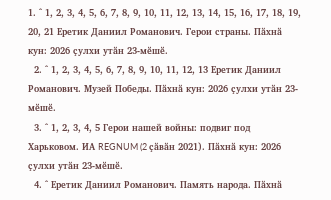1. ^ 1, 2, 3, 4, 5, 6, 7, 8, 9, 10, 11, 12, 13, 14, 15, 16, 17, 18, 19, 20, 21 Еретик Даниил Романович. Герои страны. Пӑхнӑ кун: 2026 ҫулхи утӑн 23-мӗшӗ.
  2. ^ 1, 2, 3, 4, 5, 6, 7, 8, 9, 10, 11, 12, 13 Еретик Даниил Романович. Музей Победы. Пӑхнӑ кун: 2026 ҫулхи утӑн 23-мӗшӗ.
  3. ^ 1, 2, 3, 4, 5 Герои нашей войны: подвиг под Харьковом. ИА REGNUM (2 ҫӑвӑн 2021). Пӑхнӑ кун: 2026 ҫулхи утӑн 23-мӗшӗ.
  4. ^ Еретик Даниил Романович. Память народа. Пӑхнӑ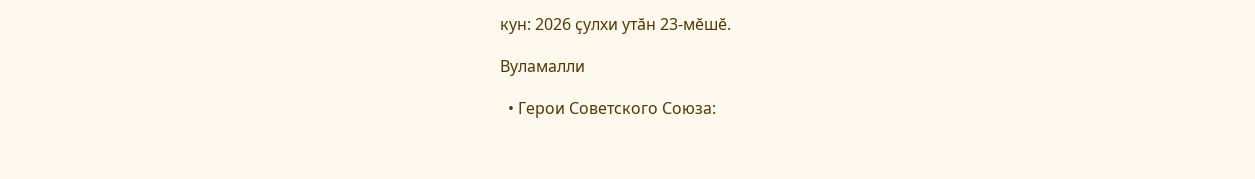кун: 2026 ҫулхи утӑн 23-мӗшӗ.

Вуламалли

  • Герои Советского Союза: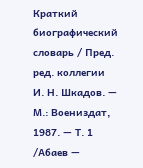Краткий биографический словарь / Пред. ред. коллегии И. Н. Шкадов. — М.: Воениздат, 1987. — Т. 1 /Абаев —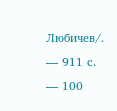Любичев/. — 911 с. — 100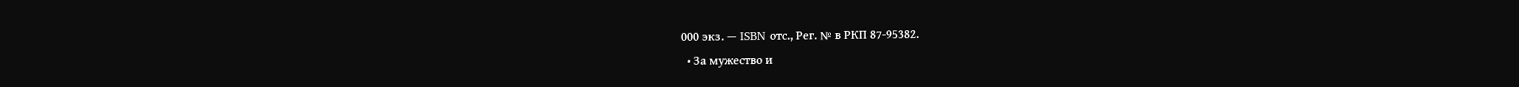000 экз. — ISBN отс., Рег. № в РКП 87-95382.
  • За мужество и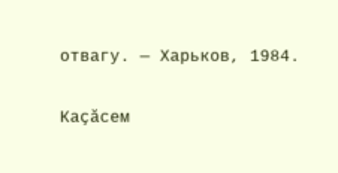отвагу. — Харьков, 1984.

Каçăсем